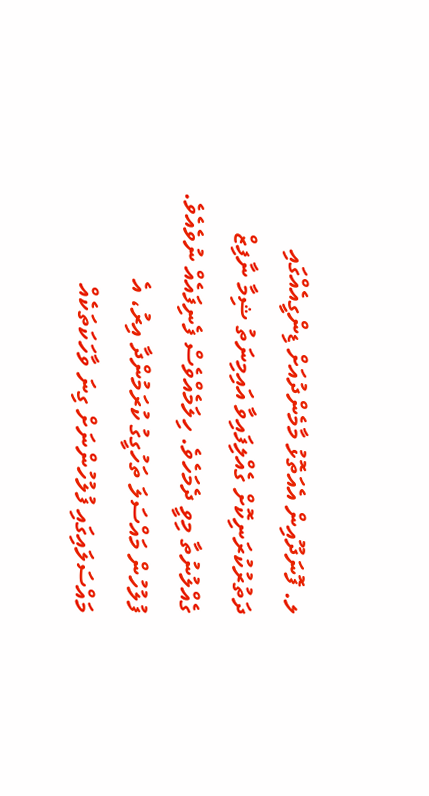ލ. ފޮނަދޫއިން އެއަތޮޅު މާމެންދުއަށް ޑިންގީއެއްގައި ދަތުރުކުރަނިކޮށް ގެއްލިފައިވާ އައިމިނަތު ޝިމާ ނާފިޒް ގެއްލުނުތާ މިވީ ދެމަހެވެ. ހިލަމެއްވެސް ފެނިފައެއް ނުވެއެވެ. ފުލުހުން މައްސަލަ ތަހުގީގު ކުރަމުންދާ އިރު، އެ މައްސަލައިގައި ފުލުހުންނަށް ގިނަ ވާހަކަތަކެއް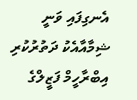އެނގިފައި ވަނީ ޝިމާއާއެކު ދަތުރުކުރި އިބްރާހީމް ފަޒީލްގެ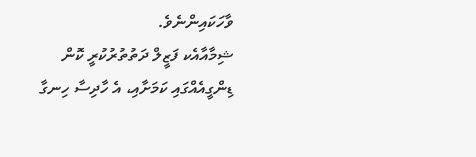ވާހަކައިންނެވެ.
ޝިމާއާއެކ ފަޒީލް ދަތުތުރުކުރީ ކޮން ޑިންގީއެއްގައި ކަމަށާއި، އެ ހާދިސާ ހިނގާ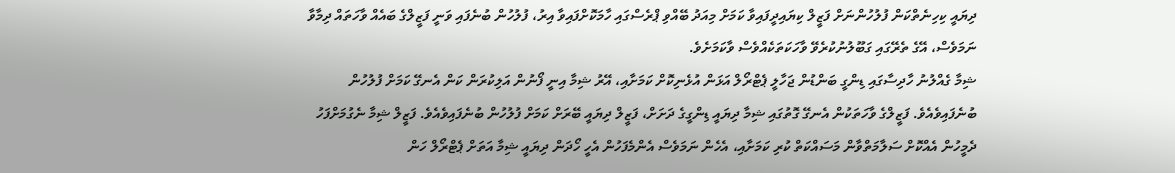ދިޔައީ ކިހިނެތްކަން ފުލުހުންނަށް ފަޒީލް ކިޔައިދީފައިވާ ކަމަށް މިއަދު ބޭއްވި ޕްރެސްގައި ހާމަކޮށްފައިވާ އިރު، ފުލުހުން ބުނެފައި ވަނީ ފަޒީލްގެ ބައެއް ވާހަތައް ދިމާވާ ނަމަވެސް، އޭގެ ތެރޭގައި ގަބޫލުނުކުރެވޭ ވާހަކަތަކެއްވެސް ވާކަމަށެވެ.
ޝިމާ ގެއްލުނު ހާދިސާގައި ޑިންގީ ބަންޑުން ޖަހާލީ ޕެޓްރޯލް އަޅަން އުޅެނިކޮށް ކަމަށާއި، އޭރު ޝިމާ އިނީ ފޯނުން އަލިކުރަން ކަން އެނގޭ ކަމަށް ފުލުހުން ބުނެފައިވެއެވެ. ފަޒީލްގެ ވާހަތަކުން އެނގޭ ގޮތުގައި ޝިމާ ދިޔައީ ޑިންގީގެ ދަށަށް، ފަޒީލް ދިޔައީ ބޭރަށް ކަމަށް ފުލުހުން ބުނެފައިވެއެވެ. ފަޒީލް ޝިމާ ނެގުމަށްފަހު ދެމީހުން އެއްކޮށް ސަލާމަތްވާން މަސައްކަތް ކުރި ކަމަށާއި، އެހެން ނަމަވެސް އެންމެފަހުން އެހީ ހޯދަން ދިޔައީ ޝިމާ އަތަށް ޕެޓްރޯލް ހަން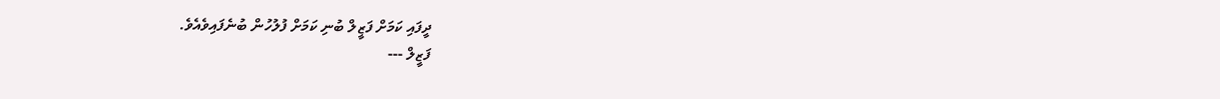ދީފައި ކަމަށް ފަޒީލް ބުނި ކަމަށް ފުލުހުން ބުނެފައިވެއެވެ.
ފަޒީލް ---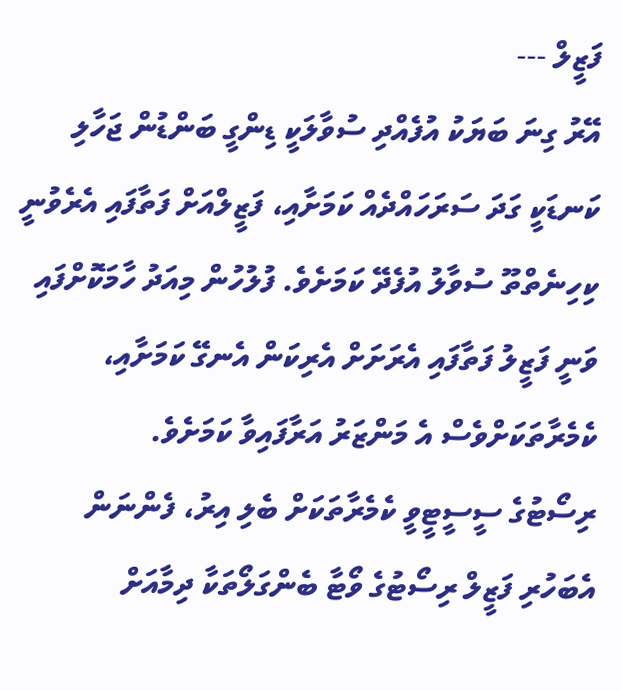ފަޒީލް ---
އޭރު ގިނަ ބަޔަކު އުފެއްދި ސުވާލަކީ ޑިންގީ ބަންޑުން ޖަހާލި ކަނޑަކީ ގަދަ ސަރަހައްދެއް ކަމަށާއި، ފަޒީލްއަށް ފަތާފައި އެރެވުނީ ކިހިނެތްތޫ ސުވާލު އުފެދޭ ކަމަށެވެ. ފުލުހުން މިއަދު ހާމަކޮށްފައި ވަނީ ފަޒީލު ފަތާފައި އެރަށަށް އެރިކަން އެނގޭ ކަމަށާއި، ކެމެރާތަކަށްވެސް އެ މަންޒަރު އަރާފައިވާ ކަމަށެވެ.
ރިސޯޓުގެ ސީސީޓީވީ ކެމެރާތަކަށް ބެލި އިރު، ފެންނަން އެބަހުރި ފަޒީލް ރިސޯޓުގެ ވޯޓާ ބެންގަލޯތަކާ ދިމާއަށް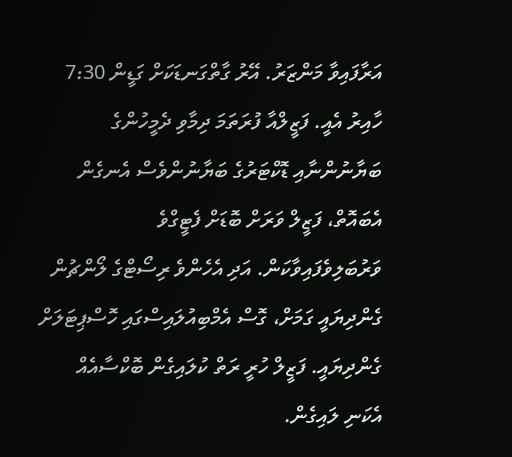އަރާފައިވާ މަންޒަރު. އޭރު ގާތްގަނޑަކަށް ގަޑީން 7:30 ހާއިރު އެއީ. ފަޒީލްއާ ފުރަތަމަ ދިމާވި ދެމީހުންގެ ބަޔާނުންނާއި ޑޮކްޓަރުގެ ބަޔާނުންވެސް އެނގެން އެބައޮތް، ފަޒީލް ވަރަށް ބޮޑަށް ފެޓީގްވެ ވަރުބަލިވެފައިވާކަން. އަދި އެހެންވެ ރިސޯޓްގެ ލޯންޗުން ގެންދިޔައީ ގަމަށް، ގޮސް އެމްބިއުލައިސްގައި ހޮސްޕިޓަލަށް ގެންދިޔައީ. ފަޒީލް ހުރީ ރަތް ކުލައިގެން ބޮކްސާއެއް އެކަނި ލައިގެން.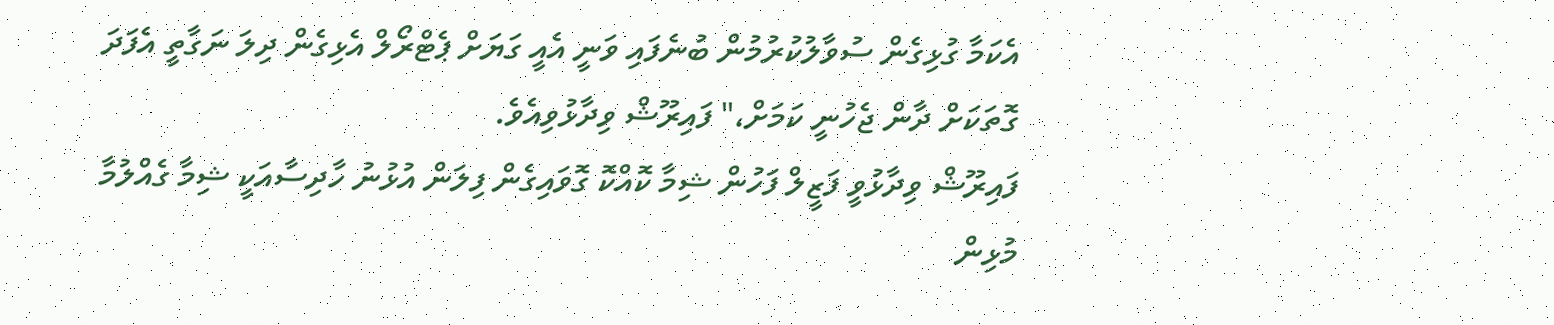އެކަމާ ގުޅިގެން ސުވާލުކުރުމުން ބުނެފައި ވަނީ އެއީ ގަޔަށް ޕެޓްރޯލް އެޅިގެން ދިލަ ނަގާތީ އެފަދަ ގޮތަކަށް ދާން ޖެހުނީ ކަމަށް،" ފައިރޫޝް ވިދާޅުވިއެވެ.
ފައިރޫޝް ވިދާޅުވީ ފަޒީލް ފަހުން ޝިމާ ކޮއްކޮ ގޮވައިގެން ފިލަން އުޅުނު ހާދިސާއަކީ ޝިމާ ގެއްލުމާ މުޅިން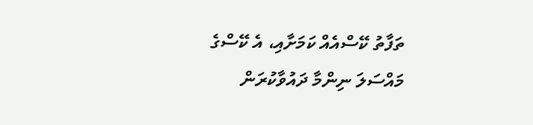ތަފާތު ކޭސްއެއް ކަމަށާއި، އެ ކޭސްގެ މައްސަލަ ނިންމާ ދައުވާކުރަން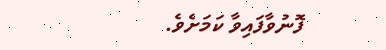ފޮނުވާފައިވާ ކަމަށެވެ.